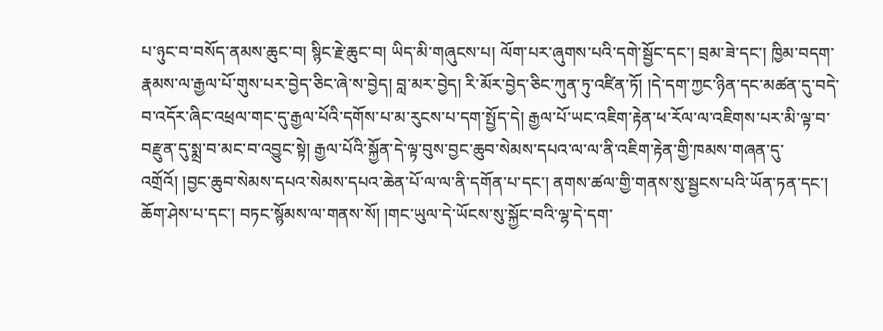པ་ཉུང་བ་བསོད་ནམས་ཆུང་བ། སྙིང་རྗེ་ཆུང་བ། ཡིད་མི་གཞུངས་པ། ལོག་པར་ཞུགས་པའི་དགེ་སྦྱོང་དང་། བྲམ་ཟེ་དང་། ཁྱིམ་བདག་རྣམས་ལ་རྒྱལ་པོ་གུས་པར་བྱེད་ཅིང་ཞེ་ས་བྱེད། བླ་མར་བྱེད། རི་མོར་བྱེད་ཅིང་ཀུན་ཏུ་འཛིན་ཏོ། །དེ་དག་ཀྱང་ཉིན་དང་མཚན་དུ་བདེ་བ་འདོར་ཞིང་འཕྲལ་གང་དུ་རྒྱལ་པོའི་དགོས་པ་མ་རུངས་པ་དག་སྤྱོད་དེ། རྒྱལ་པོ་ཡང་འཇིག་རྟེན་ཕ་རོལ་ལ་འཇིགས་པར་མི་ལྟ་བ་བརྫུན་དུ་སྨྲ་བ་མང་བ་འབྱུང་སྟེ། རྒྱལ་པོའི་སྐྱོན་དེ་ལྟ་བུས་བྱང་ཆུབ་སེམས་དཔའ་ལ་ལ་ནི་འཇིག་རྟེན་གྱི་ཁམས་གཞན་དུ་འགྲོའོ། །བྱང་ཆུབ་སེམས་དཔའ་སེམས་དཔའ་ཆེན་པོ་ལ་ལ་ནི་དགོན་པ་དང་། ནགས་ཚལ་གྱི་གནས་སུ་སྦྱངས་པའི་ཡོན་ཏན་དང་། ཆོག་ཤེས་པ་དང་། བཏང་སྙོམས་ལ་གནས་སོ། །གང་ཡུལ་དེ་ཡོངས་སུ་སྐྱོང་བའི་ལྷ་དེ་དག་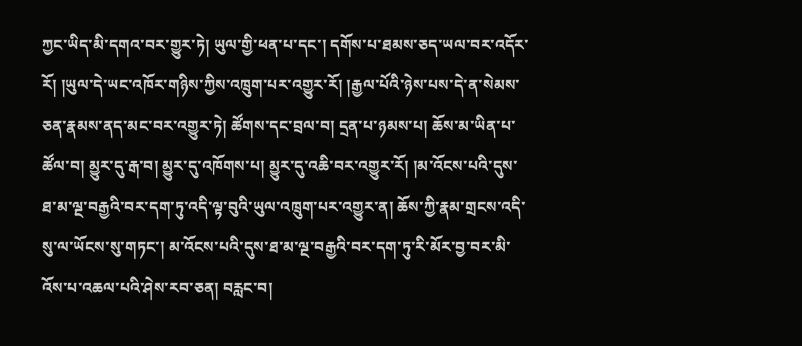ཀྱང་ཡིད་མི་དགའ་བར་གྱུར་ཏེ། ཡུལ་གྱི་ཕན་པ་དང་། དགོས་པ་ཐམས་ཅད་ཡལ་བར་འདོར་རོ། །ཡུལ་དེ་ཡང་འཁོར་གཉིས་ཀྱིས་འཁྲུག་པར་འགྱུར་རོ། །རྒྱལ་པོའི་ཉེས་པས་དེ་ན་སེམས་ཅན་རྣམས་ནད་མང་བར་འགྱུར་ཏེ། ཚོགས་དང་བྲལ་བ། དྲན་པ་ཉམས་པ། ཆོས་མ་ཡིན་པ་ཚོལ་བ། མྱུར་དུ་རྒ་བ། མྱུར་དུ་འཁོགས་པ། མྱུར་དུ་འཆི་བར་འགྱུར་རོ། །མ་འོངས་པའི་དུས་ཐ་མ་ལྔ་བརྒྱའི་བར་དག་ཏུ་འདི་ལྟ་བུའི་ཡུལ་འཁྲུག་པར་འགྱུར་ན། ཆོས་ཀྱི་རྣམ་གྲངས་འདི་སུ་ལ་ཡོངས་སུ་གཏང་། མ་འོངས་པའི་དུས་ཐ་མ་ལྔ་བརྒྱའི་བར་དག་ཏུ་རི་མོར་བྱ་བར་མི་འོས་པ་འཆལ་པའི་ཤེས་རབ་ཅན། བརླང་བ།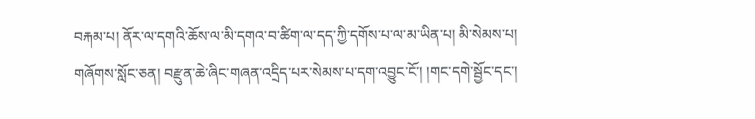བརྐམ་པ། ནོར་ལ་དགའི་ཆོས་ལ་མི་དགའ་བ་ཚིག་ལ་དད་ཀྱི་དགོས་པ་ལ་མ་ཡིན་པ། མི་སེམས་པ། གཞོགས་སློང་ཅན། བརྫུན་ཆེ་ཞིང་གཞན་འདྲིད་པར་སེམས་པ་དག་འབྱུང་ངོ་། །གང་དགེ་སྦྱོང་དང་།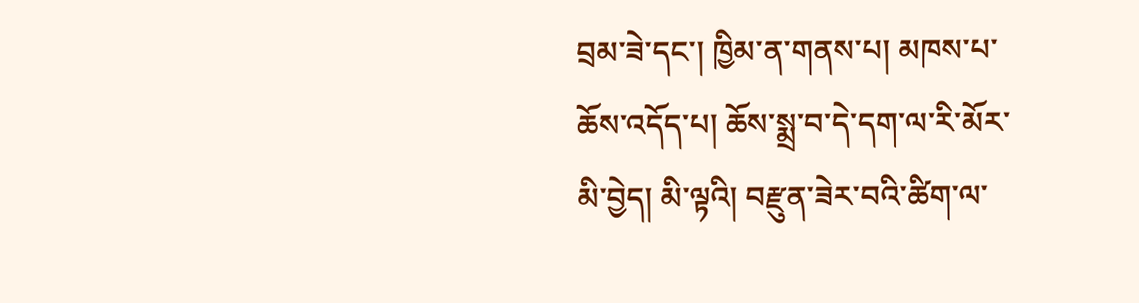བྲམ་ཟེ་དང་། ཁྱིམ་ན་གནས་པ། མཁས་པ་ཆོས་འདོད་པ། ཆོས་སྨྲ་བ་དེ་དག་ལ་རི་མོར་མི་བྱེད། མི་ལྟའི། བརྫུན་ཟེར་བའི་ཚིག་ལ་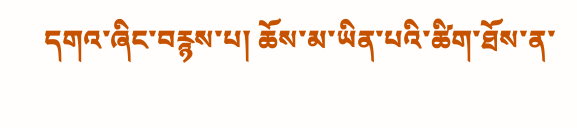དགའ་ཞིང་བརྙས་པ། ཆོས་མ་ཡིན་པའི་ཚིག་ཐོས་ན་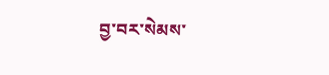བྱ་བར་སེམས་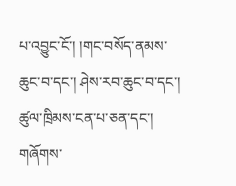པ་འབྱུང་ངོ་། །གང་བསོད་ནམས་ཆུང་བ་དང་། ཤེས་རབ་ཆུང་བ་དང་། ཚུལ་ཁྲིམས་ངན་པ་ཅན་དང་། གཞོགས་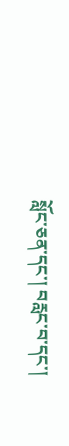སློང་ཅན་དང་། བརླང་བ་དང་།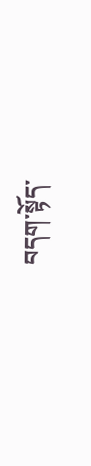བདག་སྟོད་